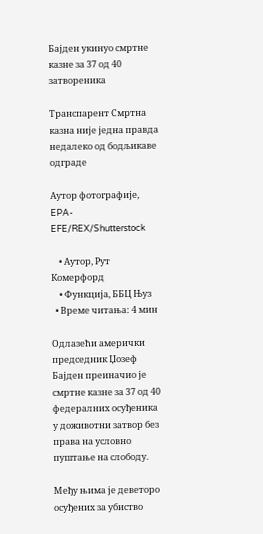Бајден укинуо смртне казне за 37 од 40 затвореника

Транспарент Смртна казна није једна правда недалеко од бодљикаве одграде

Аутор фотографије, EPA-EFE/REX/Shutterstock

    • Аутор, Рут Комерфорд
    • Функција, ББЦ Њуз
  • Време читања: 4 мин

Одлазећи амерички председник Џозеф Бајден преиначио је смртне казне за 37 од 40 федералних осуђеника у доживотни затвор без права на условно пуштање на слободу.

Међу њима је деветоро осуђених за убиство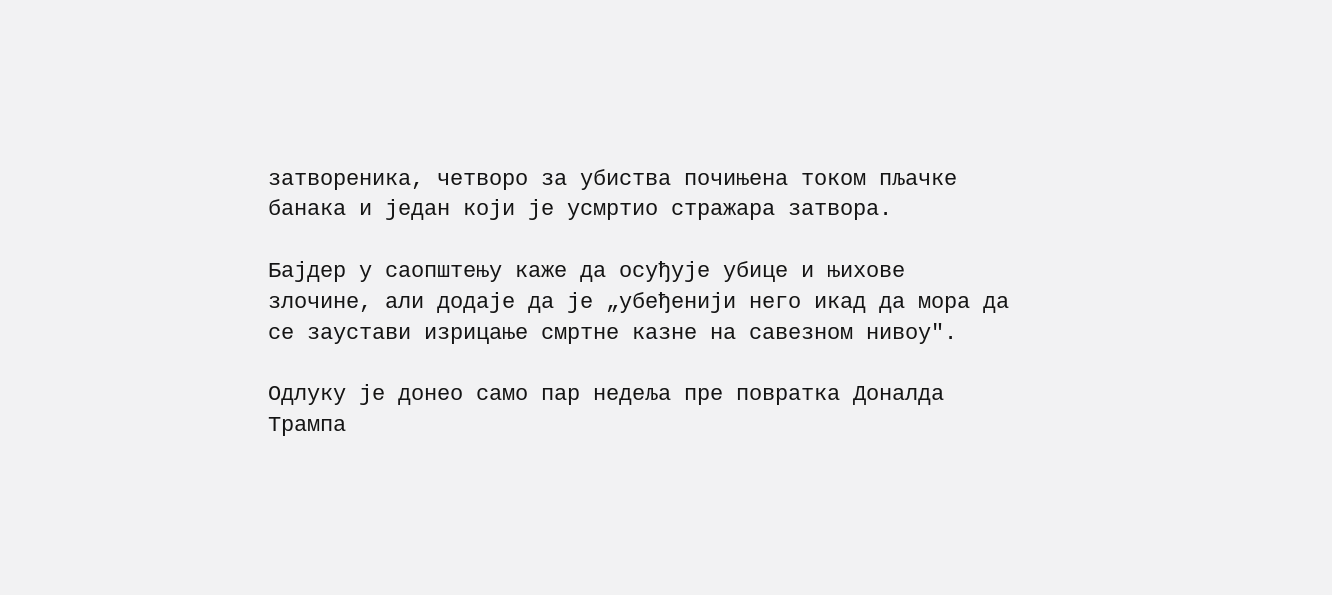затвореника, четворо за убиства почињена током пљачке банака и један који је усмртио стражара затвора.

Бајдер у саопштењу каже да осуђује убице и њихове злочине, али додаје да је „убеђенији него икад да мора да се заустави изрицање смртне казне на савезном нивоу".

Одлуку је донео само пар недеља пре повратка Доналда Трампа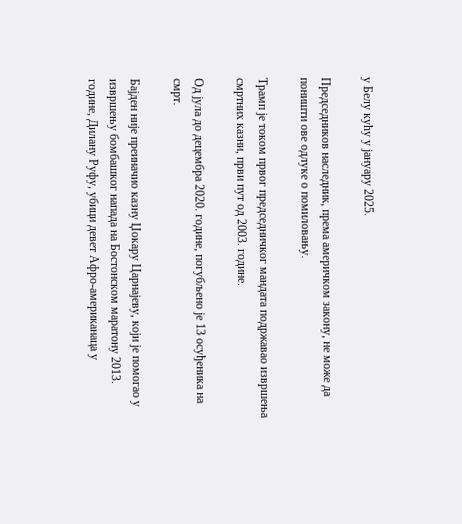у Белу кућу у јануару 2025.

Председников наследник, према америчком закону, не може да поништи ове одлуке о помиловању.

Трамп је током првог председничког мандата подржавао извршења смртних казни, први пут од 2003. године.

Од јула до децембра 2020. године, погубљено је 13 осуђеника на смрт.

Бајден није преиначио казну Џокару Царнајеву, који је помогао у извршењу бомбашког напада на Бостонском маратону 2013. године, Дилану Руфу, убици девет Афро-американаца у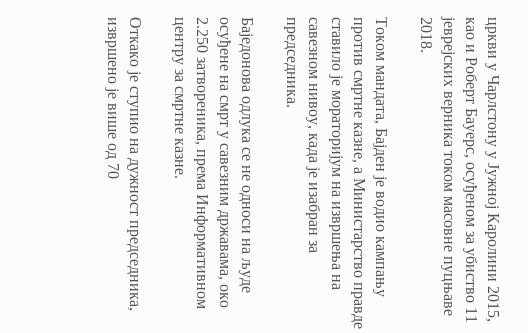цркви у Чарлстону у Јужној Каролини 2015, као и Роберт Бауерс, осуђеном за убиство 11 јеврејских верника током масовне пуцњаве 2018.

Током мандата, Бајден је водио кампању против смртне казне, а Министарство правде ставило је мораторијум на извршења на савезном нивоу, када је изабран за председника.

Баједонова одлука се не односи на људе осуђене на смрт у савезним државама, око 2.250 затвореника, према Информативном центру за смртне казне.

Откако је ступио на дужност председника, извршено је више од 70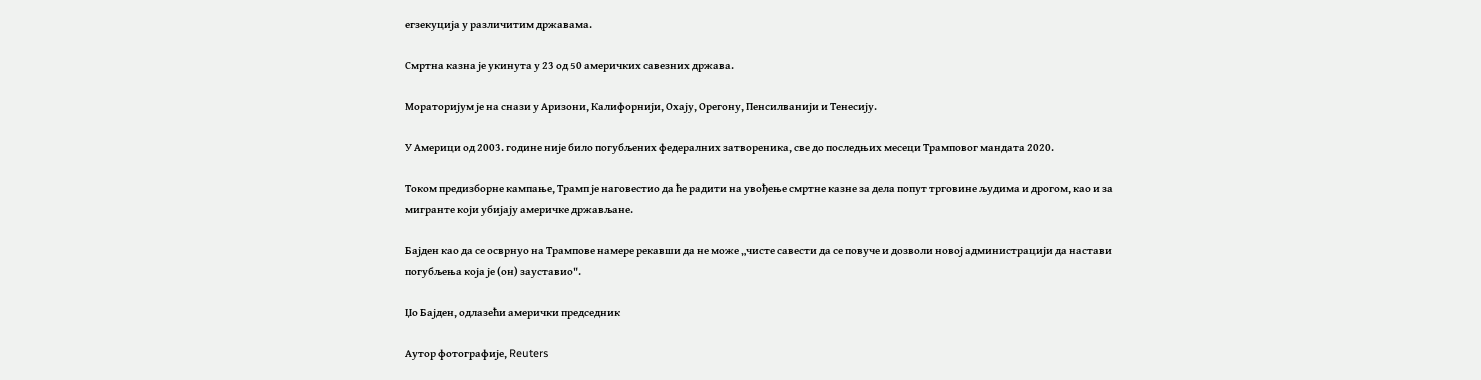егзекуција у различитим државама.

Смртна казна је укинута у 23 од 50 америчких савезних држава.

Мораторијум је на снази у Аризони, Калифорнији, Охају, Орегону, Пенсилванији и Тенесију.

У Америци од 2003. године није било погубљених федералних затвореника, све до последњих месеци Трамповог мандата 2020.

Током предизборне кампање, Трамп је наговестио да ће радити на увођење смртне казне за дела попут трговине људима и дрогом, као и за мигранте који убијају америчке држављане.

Бајден као да се осврнуо на Трампове намере рекавши да не може „чисте савести да се повуче и дозволи новој администрацији да настави погубљења која је (он) зауставио".

Џо Бајден, одлазећи амерички председник

Аутор фотографије, Reuters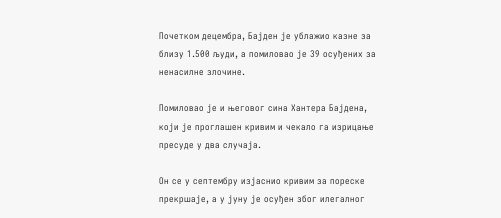Почетком децембра, Бајден је ублажио казне за близу 1.500 људи, а помиловао је 39 осуђених за ненасилне злочине.

Помиловао је и његовог сина Хантера Бајдена, који је проглашен кривим и чекало га изрицање пресуде у два случаја.

Он се у септембру изјаснио кривим за пореске прекршаје, а у јуну је осуђен због илегалног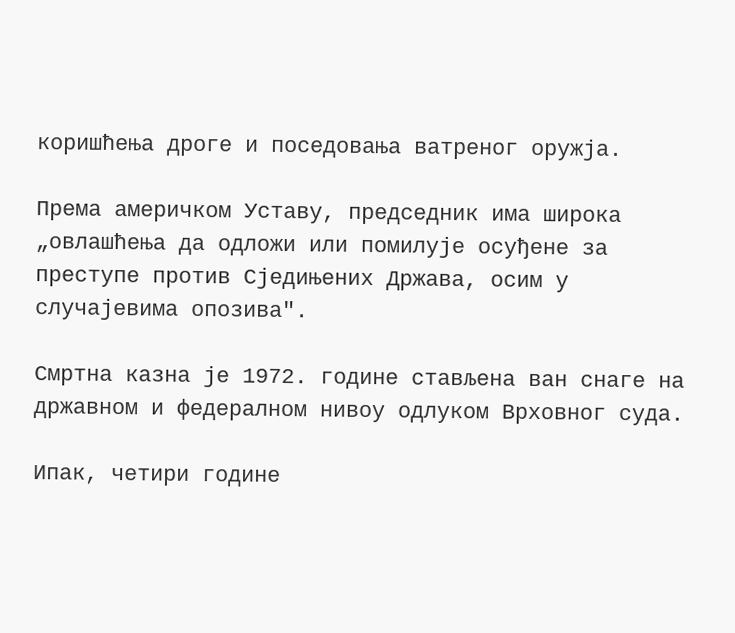коришћења дроге и поседовања ватреног оружја.

Према америчком Уставу, председник има широка „овлашћења да одложи или помилује осуђене за преступе против Сједињених Држава, осим у случајевима опозива".

Смртна казна је 1972. године стављена ван снаге на државном и федералном нивоу одлуком Врховног суда.

Ипак, четири године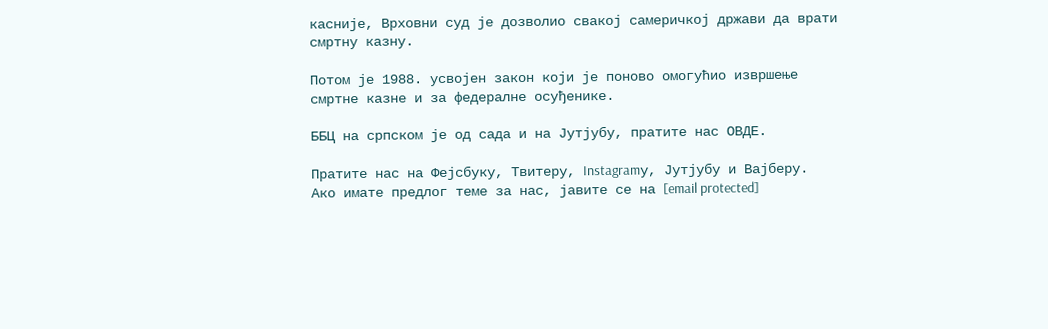касније, Врховни суд је дозволио свакој самеричкој држави да врати смртну казну.

Потом је 1988. усвојен закон који је поново омогућио извршење смртне казне и за федералне осуђенике.

ББЦ на српском је од сада и на Јутјубу, пратите нас ОВДЕ.

Пратите нас на Фејсбуку, Твитеру, Instagramу, Јутјубу и Вајберу. Ако имате предлог теме за нас, јавите се на [email protected]